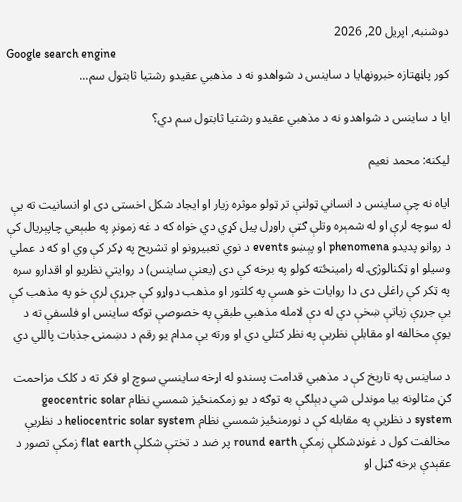دوشنبه, اپریل 20, 2026
Google search engine
کور پاڼهتازه خبرونهایا د ساینس د شواهدو نه د مذهبي عقیدو رشتیا ثابتول سم...

ایا د ساینس د شواهدو نه د مذهبي عقیدو رشتیا ثابتول سم دي؟

لیکنه: محمد نعيم

ایاه نه چې ساینس د انساني ټولنې تر ټولو موثره زیار او ایجاد شکل اخستی دی او انسانیت ته یې له سوچه لرې او له شمېره وتلې ګټې راوړل پیل کړي دي خواه که د غه زمونږ په طبېعي چاپېریال کې د روانو پديدو phenomena او پېښو events د نوي تعبيرونو او تشريح په ډکر کې وي او که د عملي وسیلو او ټکنالوژۍ له رامینځته کولو په برخه کې دی (یعنې ساینس) د روایتي نظریو او اقدارو سره په ټکر کې راغلی دی دا روایات خو هسې په کلتور او مذهب دواړو کې جرړې لرې خو په مذهب کې یې جرړې زیاتې ښخې دي له دې لامله مذهبي طبقې په خصوصې توګه ساینس او فلسفې ته د یوې مخالفه او مقابلې نظریې په نظر کتلي دي او ورته یې مدام یو رقم د دښمنۍ جذبات پاللي دي

د ساینس په تاریخ کې د مذهبي قدامت پسندو له اړخه ساینسي سوچ او فکر ته د کلک مزاحمت ګڼ مثالونه بیا موندلی شي دبېلګې به توګه د یو زمکمنځيز شمسي نظام geocentric solar system د نظریې په مقابله کې د نورمنځيز شمسي نظام heliocentric solar system د نظریې مخالفت کول د غونډشکلې زمکې round earth پر ضد د تختې شکلې flat earth زمکې تصور د عقېدې برخه ګڼل او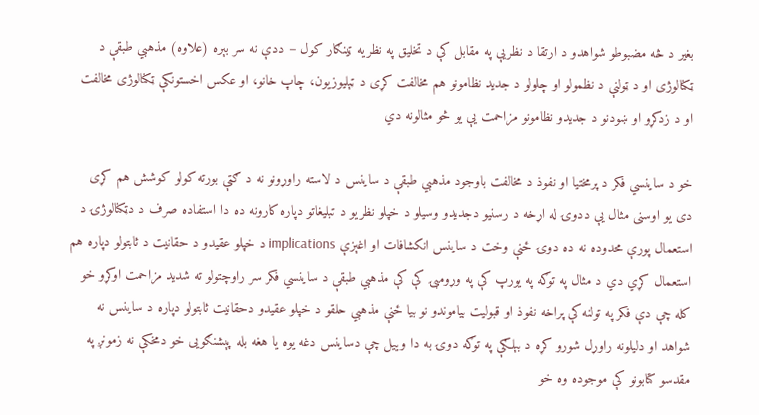بغیر د څه مضبوطو شواهدو د ارتقا د نظریې په مقابل کې د تخليق په نظریه ټینګار کول – ددې نه سر بېره (علاوه) مذهبي طبقې د ټکنالوژی او د ټولنې د نظمولو او چلولو د جديد نظامونو هم مخالفت کړی د ټېليوزیون، چاپ خانو، او عکس اخستونکې ټکنالوژی مخالفت او د زدکړو او ښودنو د جديدو نظامونو مزاحمت یې یو څو مثالونه دي

خو د ساینسي فکر د پرمختیا او نفوذ د مخالفت باوجود مذهبي طبقې د ساینس د لاسته راوړونو نه د ګټې بورته کولو کوشش هم کړی دی یو اوسنی مثال یې ددوۍ له اړخه د رسنیو دجدیدو وسيلو د خپلو نظریو د تبليغاتو دپاره کارونه ده دا استفاده صرف د دټکنالوژۍ د استعمال پورې محدوده نه ده دوۍ ځنې وخت د ساینس انکشافات او اغېزې implications د خپلو عقیدو د حقانیت د ثابتولو دپاره هم استعمال کړي دي د مثال په توګه په یورپ کې په وړومبۍ کې کې مذهبي طبقې د ساینسي فکر سر راوچتولو ته شدید مزاحمت اوکړو خو کله چې دې فکر په تولنه کې پراخه نفوذ او قبولیت بیاموندو نو بیا ځنې مذهبي حلقو د خپلو عقيدو دحقانیت ثابتولو دپاره د ساینس نه شواهد او دلیلونه راوړل شورو کړه د بېلګې په توګه دوۍ به دا وییل چې دساینس دغه یوه یا هغه بله پېشنګویی خو دمخکې نه زمونږ په مقدسو کتابونو کې موجوده وه خو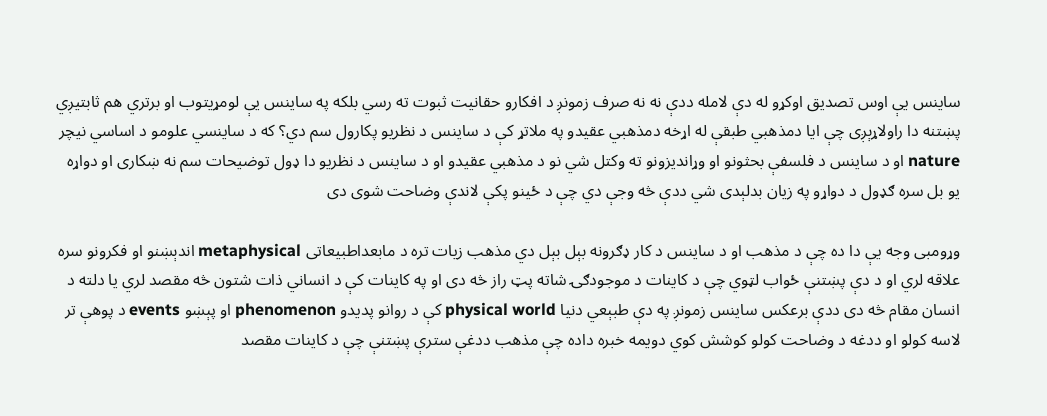ساینس یې اوس تصديق اوکړو له دې لامله ددې نه نه صرف زمونږ د افکارو حقانیت ثبوت ته رسي بلکه په ساینس یې لومړیتوب او برتري هم ثابتيږي پښتنه دا راولاړېږی چې ایا دمذهبي طبقې له اړخه دمذهبي عقیدو په ملاتړ کې د ساینس د نظریو پکارول سم دي؟ که د ساینسي علومو د اساسي نیچر nature او د ساینس د فلسفې بحثونو او وړاندیزونو ته وکتل شي نو د مذهبي عقيدو او د ساینس د نظریو دا ډول توضیحات سم نه ښکاری او دواړه یو بل سره ګډول د دواړو په زیان بدلېدی شي ددې څه وجې دي چې د ځینو پکې لاندې وضاحت شوی دی

وړومبی وجه یې دا ده چې د مذهب او د ساینس د کار ډګرونه بېل بېل دي مذهب زیات تره د مابعداطبیعاتی metaphysical اندېښنو او فکرونو سره علاقه لري او د دې پښتنې ځواب لټوي چې د کاینات د موجودګۍ شاته پټ راز څه دی او په کاینات کې د انساني ذات شتون څه مقصد لري یا دلته د انسان مقام څه دی ددې برعکس ساینس زمونږ په دې طبېعي دنیا physical world کې د روانو پديدو phenomenon او پېښو events د پوهې تر لاسه کولو او ددغه د وضاحت کولو کوشش کوي دویمه خبره داده چې مذهب ددغې سترې پښتنې چې د کاینات مقصد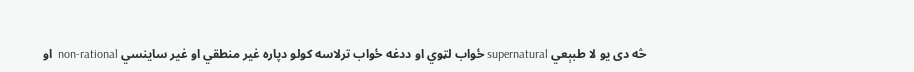څه دی یو لا طبېعي supernatural ځواب لټوي او ددغه ځواب ترلاسه کولو دپاره غیر منطقي او غير ساینسي non-rational  او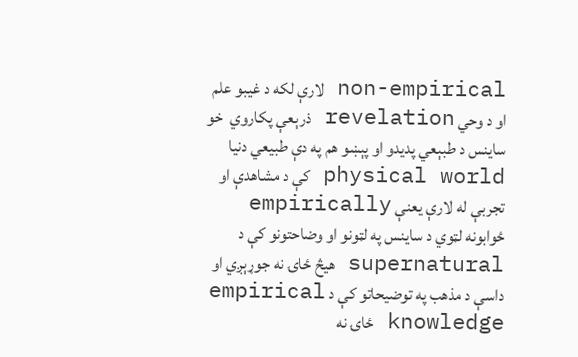non-empirical لارې لکه د غیبو علم او د وحي revelation ذرېعې پکاروي  خو ساینس د طبېعي پدیدو او پېښو هم په دې طبيعي دنیا physical world کې د مشاهدې او تجربې له لارې یعنې empirically ځوابونه لټوي د ساینس په لټونو او وضاحتونو کې د supernatural هيڅ ځاۍ نه جوړېږي او داسې د مذهب په توضیحاتو کې د empirical knowledge ځاۍ نه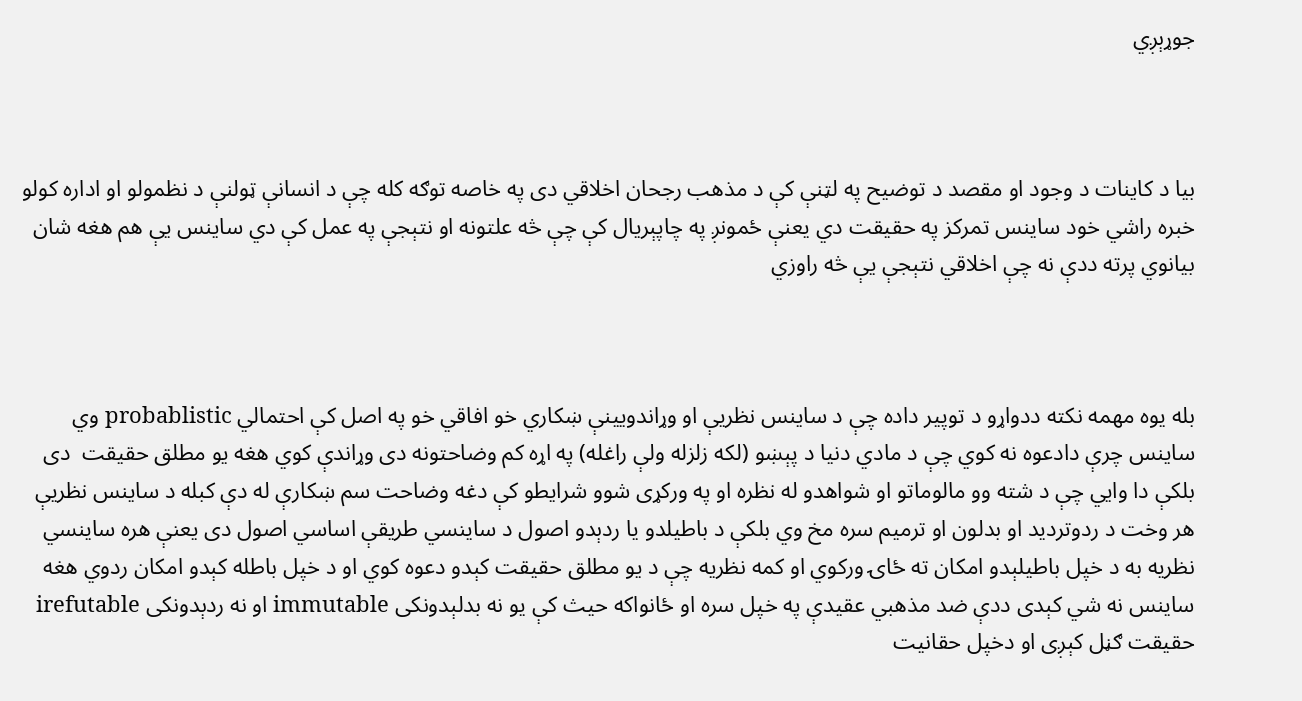جوړېږي



بیا د کاینات د وجود او مقصد د توضیح په لټنې کې د مذهب رجحان اخلاقي دی په خاصه توګه کله چې د انسانې ټولنې د نظمولو او اداره کولو خبره راشي خود ساینس تمركز په حقیقت دي یعنې ځمونږ په چاپېریال کې چې څه علتونه او نتېجې په عمل کې دي ساینس یې هم هغه شان بیانوي پرته ددې نه چې اخلاقي نتېجې یې څه راوزي



بله یوه مهمه نکته ددواړو د توپیر داده چې د ساینس نظریې او وړاندویینې ښکاري خو افاقي خو په اصل کې احتمالي probablistic وي ساینس چرې دادعوه نه کوي چې د مادي دنیا د پېښو (لکه زلزله ولې راغله) په اړه کم وضاحتونه دی وړاندې کوي هغه یو مطلق حقيقت  دی بلکې دا وایي چې د شته وو مالوماتو او شواهدو له نظره او په ورکړی شوو شرایطو کې دغه وضاحت سم ښکارې له دې کبله د ساینس نظریې هر وخت د ردوترديد او بدلون او ترمیم سره مخ وي بلکې د باطيلدو یا ردېدو اصول د ساینسي طریقې اساسي اصول دی یعنې هره ساینسي نظریه به د خپل باطيلېدو امکان ته ځاۍ ورکوي او کمه نظریه چې د یو مطلق حقيقت کېدو دعوه کوي او د خپل باطله کېدو امکان ردوي هغه ساینس نه شي کېدی ددې ضد مذهبي عقيدې په خپل سره او ځانواکه حیث کې یو نه بدلېدونکی immutable او نه ردېدونکی irefutable حقيقت ګڼل کېږی او دخپل حقانیت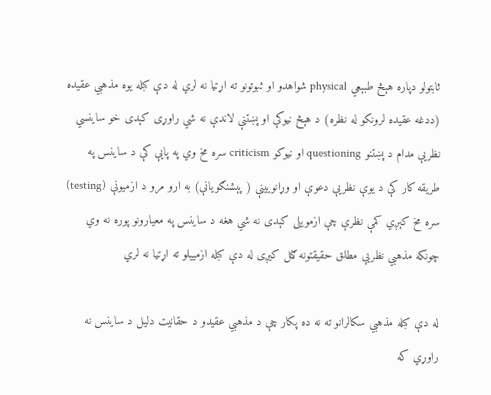ثابتولو دپاره هېڅ طبېعي physical شواهدو او ثبوتونو ته اړتیا نه لري له دې کبله یوه مذهبي عقيده (ددغه عقیده لرونکو له نظره) د هېڅ نیوکې او پښتنې لاندې نه شي راوړی کېدی خو ساینسي نظریې مدام د پښتنو questioning او نیوکو criticism سره مخ وي په پایې کې د ساینس په طريقه کار کې د یوې نظریې دعوې او وړانویینې ( پېشنګویانې) به ارو مرو د ازميونې (testing) سره مخ کېږي کمې نظرې چې ازمويلی کېدی نه شي هغه د ساینس په معیارونو پوره نه وي چونکه مذهبي نظریې مطلق حقیقتونه ګڼل کیږی له دې کبله ازميیلو ته اړتیا نه لري

له دې کبله مذهبي سکالرانو ته نه ده پکار چې د مذهبي عقيدو د حقانیت دليل د ساینس نه راوړي که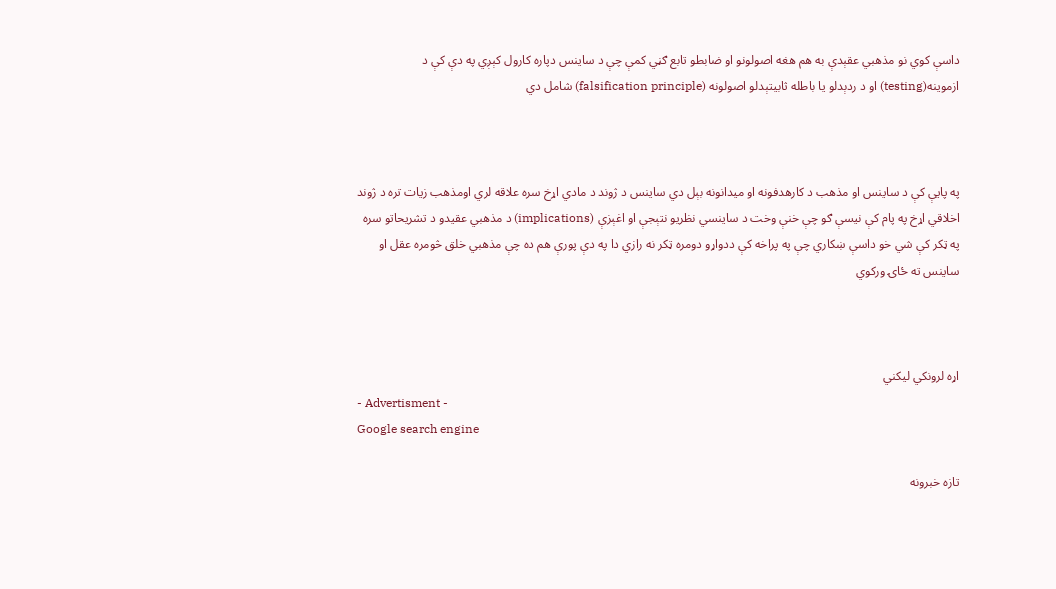داسې کوي نو مذهبي عقېدې به هم هغه اصولونو او ضابطو تابع ګڼي کمې چې د ساینس دپاره کارول کېږي په دې کې د ازموینه(testing) او د ردېدلو یا باطله ثابيتېدلو اصولونه (falsification principle) شامل دي



په پایې کې د ساینس او مذهب د کارهدفونه او میدانونه بېل دي ساینس د ژوند د مادي اړخ سره علاقه لري اومذهب زیات تره د ژوند اخلاقي اړخ په پام کې نيسې ګو چې خنې وخت د ساینسي نظریو نتېجې او اغېزې (implications) د مذهبي عقیدو د تشريحاتو سره په ټکر کې شي خو داسې ښکاري چې په پراخه کې ددواړو دومره ټکر نه رازي دا په دې پورې هم ده چې مذهبي خلق څومره عقل او ساینس ته ځاۍ ورکوي



اړه لرونکي ليکني
- Advertisment -
Google search engine

تازه خبرونه